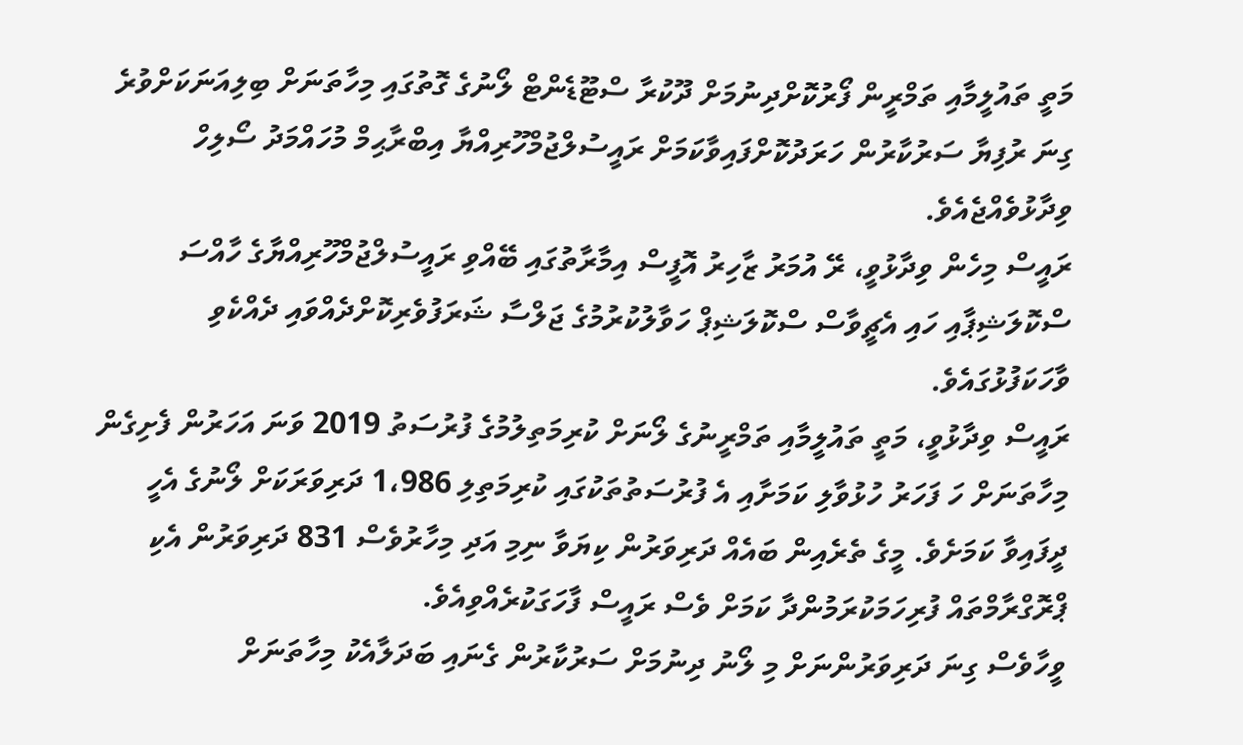މަތީ ތައުލީމާއި ތަމްރީން ފޯރުކޮށްދިނުމަށް ދޫކުރާ ސްޓޫޑެންޓް ލޯނުގެ ގޮތުގައި މިހާތަނަށް ބިލިއަނަކަށްވުރެ ގިނަ ރުފިޔާ ސަރުކާރުން ހަރަދުކޮށްފައިވާކަމަށް ރައީސުލްޖުމްހޫރިއްޔާ އިބްރާޙިމް މުހައްމަދު ސޯލިހް ވިދާޅުވެއްޖެއެވެ.
ރައީސް މިހެން ވިދާޅުވީ، ރޭ އުމަރު ޒާހިރު އޮފީސް އިމާރާތުގައި ބޭއްވި ރައީސުލްޖުމްހޫރިއްޔާގެ ހާއްސަ ސްކޮލަޝިޕާއި ހައި އެޗީވާސް ސްކޮލަޝިޕް ހަވާލުކުރުމުގެ ޖަލްސާ ޝަރަފުވެރިކޮށްދެއްވައި ދެއްކެވި ވާހަކަފުޅުގައެވެ.
ރައީސް ވިދާޅުވީ، މަތީ ތައުލީމާއި ތަމްރީނުގެ ލޯނަށް ކުރިމަތިލުމުގެ ފުރުސަތު 2019 ވަނަ އަހަރުން ފެށިގެން މިހާތަނަށް ހަ ފަހަރު ހުޅުވާލި ކަމަށާއި އެ ފުރުސަތުތަކުގައި ކުރިމަތިލި 1،986 ދަރިވަރަކަށް ލޯނުގެ އެހީ ދީފައިވާ ކަމަށެވެ. މީގެ ތެރެއިން ބައެއް ދަރިވަރުން ކިޔަވާ ނިމި އަދި މިހާރުވެސް 831 ދަރިވަރުން އެކި ޕްރޮގްރާމްތައް ފުރިހަމަކުރަމުންދާ ކަމަށް ވެސް ރައީސް ފާހަގަކުރެއްވިއެވެ.
ވީހާވެސް ގިނަ ދަރިވަރުންނަށް މި ލޯނު ދިނުމަށް ސަރުކާރުން ގެނައި ބަދަލާއެކު މިހާތަނަށް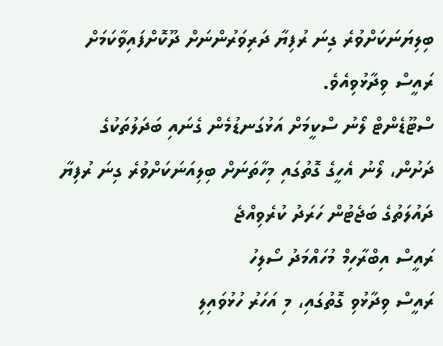ބިލިޔަނަކަށްވުރެ ގިނަ ރުފިޔާ ދަރިވަރުންނަށް ދޫކޮށްފައިވާކަމަށް ރައީސް ވިދާޅުވިއެވެ.
ސްޓޫޑެންޓް ލޯނު ސްކީމަށް އަޅުގަނޑުމެން ގެނައި ބަދަލުތަކުގެ ދަށުން، ލޯނު އެހީގެ ގޮތުގައި މިހާތަނަށް ބިލިއަނަކަށްވުރެ ގިނަ ރުފިޔާ ދައުލަތުގެ ބަޖެޓުން ހަރަދު ކުރެވިއްޖެ
ރައީސް އިބްރާހިމް މުހައްމަދު ސޯލިހު
ރައީސް ވިދާޅުވި ގޮތުގައި، މި އަހަރު ހުޅުވައިލި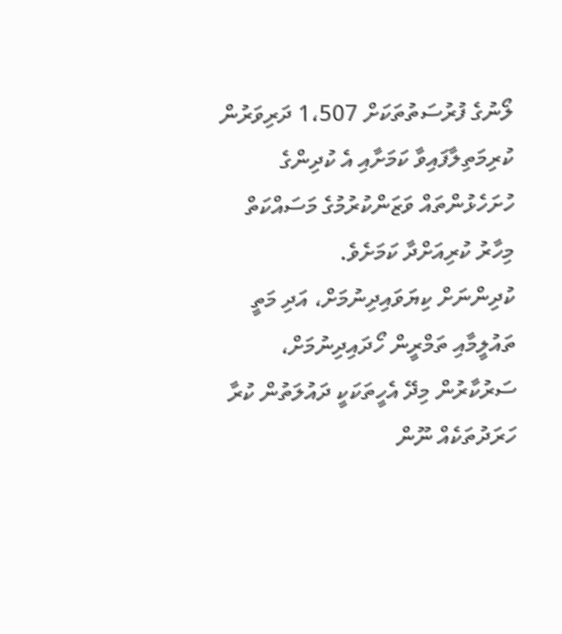ލޯނުގެ ފުރުސަތުތަކަށް 1،507 ދަރިވަރުން ކުރިމަތިލާފައިވާ ކަމަށާއި އެ ކުދިންގެ ހުށަހެޅުންތައް ވަޒަންކުރުމުގެ މަސައްކަތް މިހާރު ކުރިއަށްދާ ކަމަށެވެ.
ކުދިންނަށް ކިޔަވައިދިނުމަށް، އަދި މަތީ ތައުލީމާއި ތަމްރީން ހޯދައިދިނުމަށް، ސަރުކާރުން މިދޭ އެހީތަކަކީ ދައުލަތުން ކުރާ ހަރަދުތަކެއް ނޫން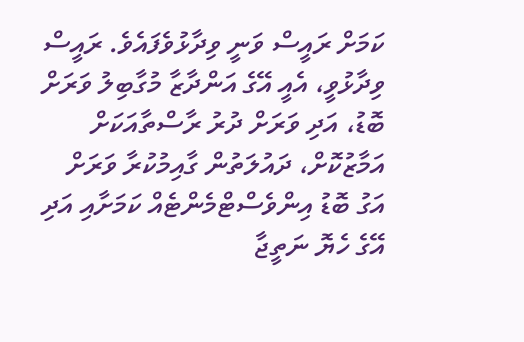ކަމަށް ރައީސް ވަނީ ވިދާޅުވެފައެވެ. ރައީސް ވިދާޅުވީ، އެއީ އޭގެ އަންދާޒާ މުގާބިލު ވަރަށް ބޮޑު، އަދި ވަރަށް ދުރު ރާސްތާއަކަށް އަމާޒުކޮށް، ދައުލަތުން ގާއިމުކުރާ ވަރަށް އަގު ބޮޑު އިންވެސްޓްމެންޓެއް ކަމަށާއި އަދި އޭގެ ހެޔޮ ނަތީޖާ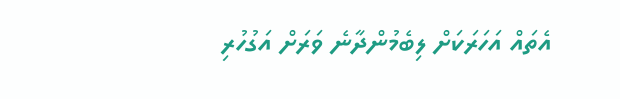އެތައް އަހަރަކަށް ލިބެމުންދާނެ ވަރަށް އަގުހުރި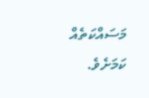މަސައްކަތެއް ކަމަށެވެ.